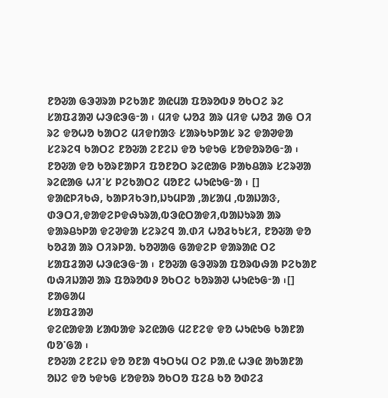ᱱᱚᱶᱟ ᱜᱳᱣᱨᱟ ᱞᱮᱠᱟᱱ ᱟᱭᱢᱟ ᱯᱚᱨᱚᱵᱽ ᱚᱠᱛᱮ ᱨᱮ ᱥᱟᱯᱲᱟᱣ ᱦᱳᱭᱳᱜᱼᱟ ᱾ ᱢᱤᱫ ᱦᱚᱲ ᱟᱨ ᱢᱤᱫ ᱦᱚᱲ ᱟᱜ ᱛᱤ ᱨᱮ ᱫᱚᱦᱚ ᱠᱟᱛᱮ ᱢᱤᱫᱴᱟᱝ ᱥᱟᱨᱠᱩᱞᱟᱥ ᱨᱮ ᱫᱟᱣᱫᱟ ᱥᱮᱨᱮᱧ ᱠᱟᱛᱮ ᱱᱚᱶᱟ ᱮᱱᱮᱡ ᱫᱚ ᱩᱫᱩᱜ ᱥᱚᱫᱚᱨᱚᱜᱼᱟ ᱾ ᱱᱚᱶᱟ ᱫᱚ ᱠᱚᱨᱱᱟᱞᱤ ᱯᱚᱱᱚᱛ ᱨᱮᱭᱟᱜ ᱞᱟᱠᱪᱟᱨ ᱥᱮᱨᱣᱟ ᱨᱮᱭᱟᱜ ᱦᱤᱸᱥ ᱞᱮᱠᱟᱛᱮ ᱢᱚᱱᱮ ᱦᱩᱭᱩᱜᱼᱟ ᱾ []
ᱫᱟᱭᱞᱤᱠᱷ, ᱠᱟᱞᱤᱠᱳᱴ,ᱡᱩᱢᱞᱟ ,ᱟᱥᱟᱢ ,ᱵᱟᱡᱟᱝ, ᱰᱳᱛᱤ,ᱫᱟᱫᱮᱞᱫᱷᱩᱨᱟ,ᱵᱳᱭᱛᱟᱫᱤ,ᱵᱟᱡᱩᱨᱟ ᱟᱨ ᱫᱟᱨᱪᱩᱞᱟ ᱫᱮᱣᱫᱟ ᱥᱮᱨᱮᱧ ᱟᱹᱰᱤ ᱦᱚᱲᱠᱩᱥᱤ, ᱱᱚᱶᱟ ᱫᱚ ᱠᱚᱲᱟ ᱟᱨ ᱛᱤᱨᱞᱟᱹ ᱠᱚᱣᱟᱜ ᱜᱟᱫᱮᱞ ᱫᱟᱨᱟᱭ ᱛᱮ ᱥᱟᱯᱲᱟᱣ ᱦᱳᱭᱳᱜᱼᱟ ᱾ ᱱᱚᱶᱟ ᱜᱳᱣᱨᱟ ᱯᱚᱨᱵᱷᱟ ᱞᱮᱠᱟᱱ ᱵᱷᱤᱡᱟᱣ ᱟᱨ ᱯᱚᱨᱚᱵᱽ ᱚᱠᱛᱮ ᱠᱚᱨᱟᱣ ᱦᱩᱭᱩᱜᱼᱟ ᱾[]
ᱱᱟᱜᱟᱢ
ᱥᱟᱯᱲᱟᱣ
ᱫᱮᱭᱟᱫᱟ ᱥᱟᱵᱟᱫ ᱨᱮᱭᱟᱜ ᱢᱮᱱᱮᱫ ᱫᱚ ᱦᱩᱭᱩᱜ ᱠᱟᱱᱟ ᱵᱚᱸᱜᱟ ᱾
ᱱᱚᱶᱟ ᱮᱱᱮᱡ ᱫᱚ ᱚᱱᱟ ᱧᱩᱛᱩᱢ ᱛᱮ ᱞᱟᱹᱭ ᱦᱳᱭ ᱟᱠᱟᱱᱟ ᱚᱡᱮ ᱫᱚ ᱩᱫᱩᱜ ᱥᱚᱫᱚᱨ ᱚᱠᱛᱚ ᱯᱮᱪ ᱠᱚ ᱚᱰᱮᱲ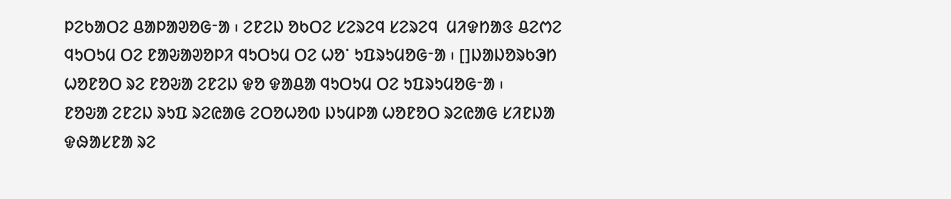ᱞᱮᱠᱟᱛᱮ ᱪᱟᱞᱟᱣᱚᱜᱼᱟ ᱾ ᱮᱱᱮᱡ ᱚᱠᱛᱮ ᱥᱮᱨᱮᱧ ᱥᱮᱨᱮᱧ  ᱢᱤᱫᱴᱟᱝ ᱪᱮᱬᱮ ᱧᱩᱛᱩᱢ ᱛᱮ ᱱᱟᱶᱟᱣᱚᱞᱤ ᱧᱩᱛᱩᱢ ᱛᱮ ᱦᱚᱸ ᱩᱯᱨᱩᱢᱚᱜᱼᱟ ᱾ []ᱡᱟᱡᱚᱨᱠᱳᱴ ᱦᱚᱱᱚᱛ ᱨᱮ ᱱᱚᱶᱟ ᱮᱱᱮᱡ ᱫᱚ ᱫᱟᱪᱟ ᱧᱩᱛᱩᱢ ᱛᱮ ᱩᱯᱨᱩᱢᱚᱜᱼᱟ ᱾
ᱱᱚᱶᱟ ᱮᱱᱮᱡ ᱨᱩᱯ ᱨᱮᱭᱟᱜ ᱮᱛᱚᱦᱚᱵ ᱡᱩᱢᱞᱟ ᱦᱚᱱᱚᱛ ᱨᱮᱭᱟᱜ ᱥᱤᱱᱡᱟ ᱫᱷᱟᱥᱱᱟ ᱨᱮ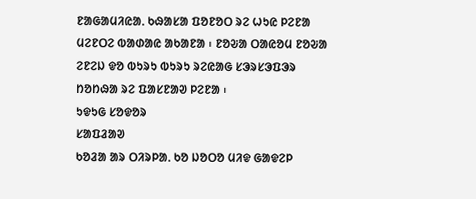ᱱᱟᱜᱟᱢᱤᱭᱟᱹ ᱠᱷᱟᱥᱟ ᱯᱚᱱᱚᱛ ᱨᱮ ᱦᱩᱭ ᱞᱮᱱᱟ ᱢᱮᱱᱛᱮ ᱵᱟᱰᱟᱭ ᱟᱠᱟᱱᱟ ᱾ ᱱᱚᱶᱟ ᱛᱟᱭᱚᱢ ᱱᱚᱶᱟ ᱮᱱᱮᱡ ᱫᱚ ᱵᱩᱨᱩ ᱵᱩᱨᱩ ᱨᱮᱭᱟᱜ ᱥᱳᱨᱥᱳᱯᱳᱨ ᱴᱚᱴᱷᱟ ᱨᱮ ᱯᱟᱥᱱᱟᱣ ᱞᱮᱱᱟ ᱾
ᱩᱫᱩᱜ ᱥᱚᱫᱚᱨ
ᱥᱟᱯᱲᱟᱣ
ᱠᱚᱲᱟ ᱟᱨ ᱛᱤᱨᱞᱟᱹ ᱠᱚ ᱡᱚᱛᱚ ᱢᱤᱫ ᱜᱟᱫᱮᱞ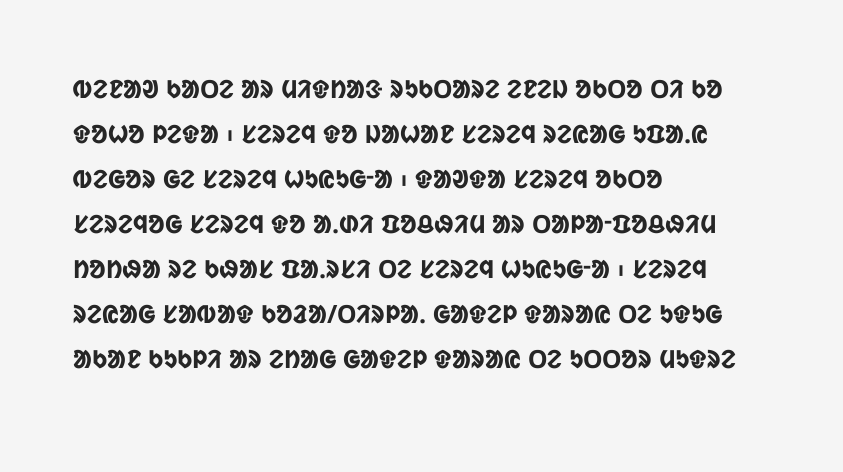ᱵᱮᱱᱟᱣ ᱠᱟᱛᱮ ᱟᱨ ᱢᱤᱫᱴᱟᱝ ᱨᱩᱠᱛᱟᱨᱮ ᱮᱱᱮᱡ ᱚᱠᱛᱚ ᱛᱤ ᱠᱚ ᱫᱚᱦᱚ ᱞᱮᱫᱟ ᱾ ᱥᱮᱨᱮᱧ ᱫᱚ ᱡᱟᱦᱟᱱ ᱥᱮᱨᱮᱧ ᱨᱮᱭᱟᱜ ᱩᱯᱟᱹᱭ ᱵᱮᱜᱚᱨ ᱜᱮ ᱥᱮᱨᱮᱧ ᱦᱩᱭᱩᱜᱼᱟ ᱾ ᱫᱟᱣᱫᱟ ᱥᱮᱨᱮᱧ ᱚᱠᱛᱚ ᱥᱮᱨᱮᱧᱚᱜ ᱥᱮᱨᱮᱧ ᱫᱚ ᱟᱹᱰᱤ ᱯᱚᱪᱷᱤᱢ ᱟᱨ ᱛᱟᱞᱟᱼᱯᱚᱪᱷᱤᱢ ᱴᱚᱴᱷᱟ ᱨᱮ ᱠᱷᱟᱥ ᱯᱟᱹᱨᱥᱤ ᱛᱮ ᱥᱮᱨᱮᱧ ᱦᱩᱭᱩᱜᱼᱟ ᱾ ᱥᱮᱨᱮᱧ ᱨᱮᱭᱟᱜ ᱥᱟᱵᱟᱫ ᱠᱚᱲᱟ/ᱛᱤᱨᱞᱟᱹ ᱜᱟᱫᱮᱞ ᱫᱟᱨᱟᱭ ᱛᱮ ᱩᱫᱩᱜ ᱟᱠᱟᱱ ᱠᱩᱠᱞᱤ ᱟᱨ ᱮᱴᱟᱜ ᱜᱟᱫᱮᱞ ᱫᱟᱨᱟᱭ ᱛᱮ ᱩᱛᱛᱚᱨ ᱢᱩᱫᱨᱮ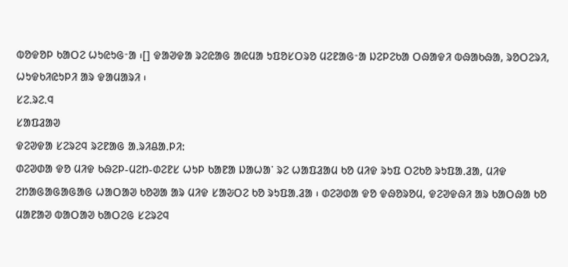ᱵᱚᱫᱚᱞ ᱠᱟᱛᱮ ᱦᱩᱭᱩᱜᱼᱟ ᱾[] ᱫᱟᱣᱫᱟ ᱨᱮᱭᱟᱜ ᱟᱭᱢᱟ ᱩᱯᱚᱥᱛᱨᱚ ᱢᱮᱱᱟᱜᱼᱟ ᱡᱮᱞᱮᱠᱟ ᱛᱷᱟᱫᱤ ᱵᱷᱟᱠᱷᱟ, ᱨᱚᱛᱮᱨᱤ, ᱦᱩᱫᱠᱤᱭᱩᱞᱤ ᱟᱨ ᱫᱟᱢᱟᱨᱤ ᱾
ᱥᱮᱹᱨᱮᱹᱧ
ᱥᱟᱯᱲᱟᱣ
ᱫᱮᱣᱫᱟ ᱥᱮᱨᱮᱧ ᱨᱮᱱᱟᱜ ᱟᱹᱨᱤᱪᱟᱹᱞᱤ:
ᱰᱮᱣᱰᱟ ᱫᱚ ᱢᱤᱫ ᱠᱷᱮᱞ-ᱢᱮᱴ-ᱰᱮᱱᱥ ᱦᱩᱞ ᱠᱟᱱᱟ ᱡᱟᱦᱟᱸ ᱨᱮ ᱦᱟᱯᱲᱟᱢ ᱠᱚ ᱢᱤᱫ ᱨᱩᱯ ᱛᱮᱠᱚ ᱨᱩᱯᱟᱹᱲᱟ, ᱢᱤᱫ ᱮᱴᱟᱜᱟᱜᱟᱜᱟᱜ ᱦᱟᱛᱟᱣ ᱠᱚᱣᱟ ᱟᱨ ᱢᱤᱫ ᱥᱟᱶᱛᱮ ᱠᱚ ᱨᱩᱯᱟᱹᱲᱟ ᱾ ᱰᱮᱣᱰᱟ ᱫᱚ ᱫᱷᱚᱨᱚᱢ, ᱫᱮᱣᱫᱷᱤ ᱟᱨ ᱠᱟᱛᱷᱟ ᱠᱚ ᱢᱟᱱᱟᱣ ᱵᱟᱛᱟᱣ ᱠᱟᱛᱮᱜ ᱥᱮᱨᱮᱧ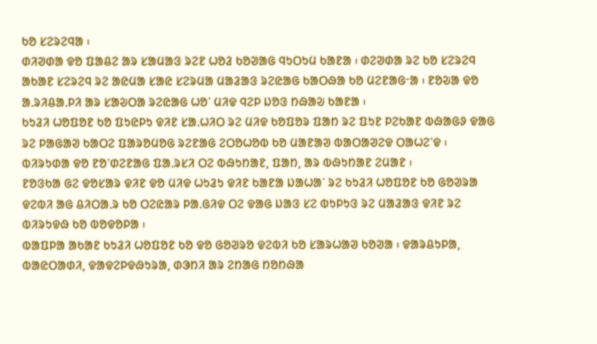ᱠᱚ ᱥᱮᱨᱮᱧᱟ ᱾
ᱰᱤᱣᱰᱟ ᱫᱚ ᱯᱟᱪᱮ ᱟᱨ ᱥᱟᱢᱟᱝ ᱨᱮᱱ ᱦᱚᱲ ᱠᱚᱣᱟᱜ ᱧᱩᱛᱩᱢ ᱠᱟᱱᱟ ᱾ ᱰᱮᱣᱰᱟ ᱨᱮ ᱠᱚ ᱥᱮᱨᱮᱧ ᱟᱠᱟᱱ ᱥᱮᱨᱮᱧ ᱨᱮ ᱟᱭᱢᱟ ᱥᱟᱭ ᱥᱮᱨᱢᱟ ᱢᱟᱲᱟᱝ ᱨᱮᱭᱟᱜ ᱠᱟᱛᱷᱟ ᱠᱚ ᱢᱮᱱᱟᱜᱼᱟ ᱾ ᱱᱚᱶᱟ ᱫᱚ ᱟᱹᱨᱤᱪᱟᱹᱞᱤ ᱟᱨ ᱥᱟᱶᱛᱟ ᱨᱮᱭᱟᱜ ᱦᱚᱸ ᱢᱤᱫ ᱧᱮᱞ ᱡᱚᱝ ᱴᱷᱟᱶ ᱠᱟᱱᱟ ᱾
ᱠᱩᱲᱤ ᱦᱚᱯᱚᱱ ᱠᱚ ᱯᱩᱭᱞᱩ ᱫᱤᱱ ᱥᱟᱹᱦᱤᱛ ᱨᱮ ᱢᱤᱫ ᱠᱚᱯᱚᱨ ᱯᱟᱴ ᱨᱮ ᱯᱩᱱ ᱞᱮᱠᱟᱱ ᱵᱷᱟᱜᱽ ᱫᱟᱜ ᱨᱮ ᱞᱟᱜᱟᱣ ᱠᱟᱛᱮ ᱯᱟᱨᱚᱢᱚᱜ ᱨᱮᱱᱟᱜ ᱮᱛᱚᱦᱚᱵ ᱠᱚ ᱢᱟᱱᱟᱣ ᱵᱟᱛᱟᱣᱮᱫ ᱛᱟᱦᱮᱸᱫ ᱾ ᱵᱤᱨᱩᱰᱟ ᱫᱚ ᱱᱚᱸᱰᱮᱱᱟᱜ ᱯᱟᱹᱨᱥᱤ ᱛᱮ ᱵᱷᱩᱴᱟᱱ, ᱯᱟᱴ, ᱟᱨ ᱵᱷᱩᱴᱟᱱ ᱮᱢᱟᱱ ᱾
ᱱᱚᱝᱠᱟ ᱜᱮ ᱫᱚᱥᱟᱨ ᱫᱤᱱ ᱫᱚ ᱢᱤᱫ ᱦᱩᱲᱩ ᱫᱤᱱ ᱠᱟᱱᱟ ᱡᱟᱦᱟᱸ ᱨᱮ ᱠᱩᱲᱤ ᱦᱚᱯᱚᱱ ᱠᱚ ᱜᱚᱣᱨᱟ ᱫᱮᱵᱤ ᱟᱜ ᱪᱤᱛᱟᱹᱨ ᱠᱚ ᱛᱮᱭᱟᱨ ᱞᱟᱹᱜᱤᱫ ᱛᱮ ᱫᱟᱜ ᱡᱟᱝ ᱥᱮ ᱵᱩᱞᱩᱝ ᱨᱮ ᱢᱟᱲᱟᱝ ᱫᱤᱱ ᱨᱮ ᱵᱤᱨᱩᱫᱷ ᱠᱚ ᱵᱚᱫᱚᱞᱟ ᱾
ᱵᱟᱯᱞᱟ ᱟᱠᱟᱱ ᱠᱩᱲᱤ ᱦᱚᱯᱚᱱ ᱠᱚ ᱫᱚ ᱜᱚᱣᱨᱚ ᱫᱮᱵᱤ ᱠᱚ ᱥᱟᱨᱦᱟᱣ ᱠᱚᱣᱟ ᱾ ᱫᱟᱨᱪᱩᱞᱟ, ᱵᱟᱭᱛᱟᱰᱤ, ᱫᱟᱫᱮᱞᱫᱷᱩᱨᱟ, ᱰᱳᱴᱤ ᱟᱨ ᱮᱴᱟᱜ ᱴᱚᱴᱷᱟ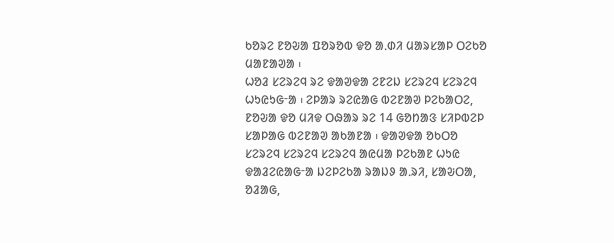ᱠᱚᱨᱮ ᱱᱚᱶᱟ ᱯᱚᱨᱚᱵ ᱫᱚ ᱟᱹᱰᱤ ᱢᱟᱨᱥᱟᱞ ᱛᱮᱠᱚ ᱢᱟᱱᱟᱣᱟ ᱾
ᱦᱚᱲ ᱥᱮᱨᱮᱧ ᱨᱮ ᱫᱟᱣᱫᱟ ᱮᱱᱮᱡ ᱥᱮᱨᱮᱧ ᱥᱮᱨᱮᱧ ᱦᱩᱭᱩᱜᱼᱟ ᱾ ᱮᱞᱟᱨ ᱨᱮᱭᱟᱜ ᱵᱮᱱᱟᱣ ᱞᱮᱠᱟᱛᱮ, ᱱᱚᱶᱟ ᱫᱚ ᱢᱤᱫ ᱛᱷᱟᱨ ᱨᱮ 14 ᱜᱚᱴᱟᱝ ᱥᱤᱞᱵᱮᱞ ᱥᱟᱞᱟᱜ ᱵᱮᱱᱟᱣ ᱟᱠᱟᱱᱟ ᱾ ᱫᱟᱣᱫᱟ ᱚᱠᱛᱚ ᱥᱮᱨᱮᱧ ᱥᱮᱨᱮᱧ ᱥᱮᱨᱮᱧ ᱟᱭᱢᱟ ᱞᱮᱠᱟᱱ ᱦᱩᱭ ᱫᱟᱲᱮᱭᱟᱜᱼᱟ ᱡᱮᱞᱮᱠᱟ ᱨᱟᱡᱽ ᱟᱹᱨᱤ, ᱥᱟᱶᱛᱟ, ᱚᱲᱟᱜ,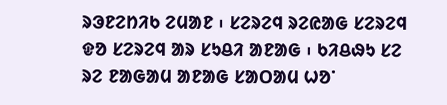ᱨᱳᱱᱮᱴᱤᱠ ᱮᱢᱟᱱ ᱾ ᱥᱮᱨᱮᱧ ᱨᱮᱭᱟᱜ ᱥᱮᱨᱮᱧ ᱫᱚ ᱥᱮᱨᱮᱧ ᱟᱨ ᱥᱩᱪᱤ ᱟᱱᱟᱜ ᱾ ᱠᱤᱪᱷᱩ ᱥᱮ ᱨᱮ ᱱᱟᱜᱟᱢ ᱟᱱᱟᱜ ᱥᱟᱛᱟᱢ ᱦᱚᱸ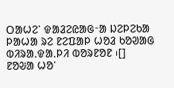ᱛᱟᱦᱮᱸ ᱫᱟᱲᱮᱭᱟᱜᱼᱟ ᱡᱮᱞᱮᱠᱟ ᱞᱟᱦᱟ ᱨᱮ ᱱᱮᱯᱟᱞ ᱦᱚᱲ ᱠᱚᱣᱟᱜ ᱵᱤᱨᱟᱹᱫᱟᱹᱞᱤ ᱵᱚᱨᱱᱚᱱ ᱾[]
ᱱᱚᱶᱟ ᱦᱚᱸ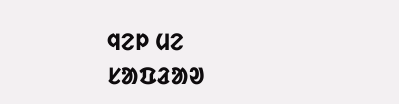ᱧᱮᱞ ᱢᱮ
ᱥᱟᱯᱲᱟᱣ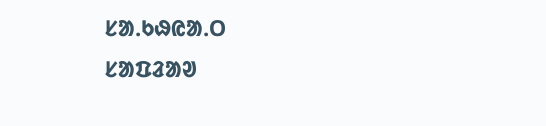ᱥᱟᱹᱠᱷᱭᱟᱹᱛ
ᱥᱟᱯᱲᱟᱣ